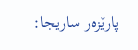پارێزەر ساریجا: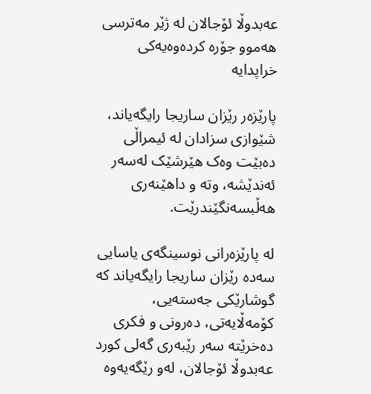عەبدوڵا ئۆجالان لە ژێر مەترسی هەموو جۆرە کردەوەیەکی خراپدایە

پارێزەر رێزان ساریجا رایگەیاند، شێوازی سزادان لە ئیمراڵی دەبێت وەک هێرشێک لەسەر ئەندێشە، وتە و داهێنەری هەڵبسەنگێندرێت.

لە پارێزەرانی نوسینگەی یاسایی سەدە رێزان ساریجا رایگەیاند کە گوشارێکی جەستەیی، کۆمەڵایەتی، دەرونی و فکری دەخرێتە سەر رێبەری گەلی کورد عەبدوڵا ئۆجالان، لەو رێگەیەوە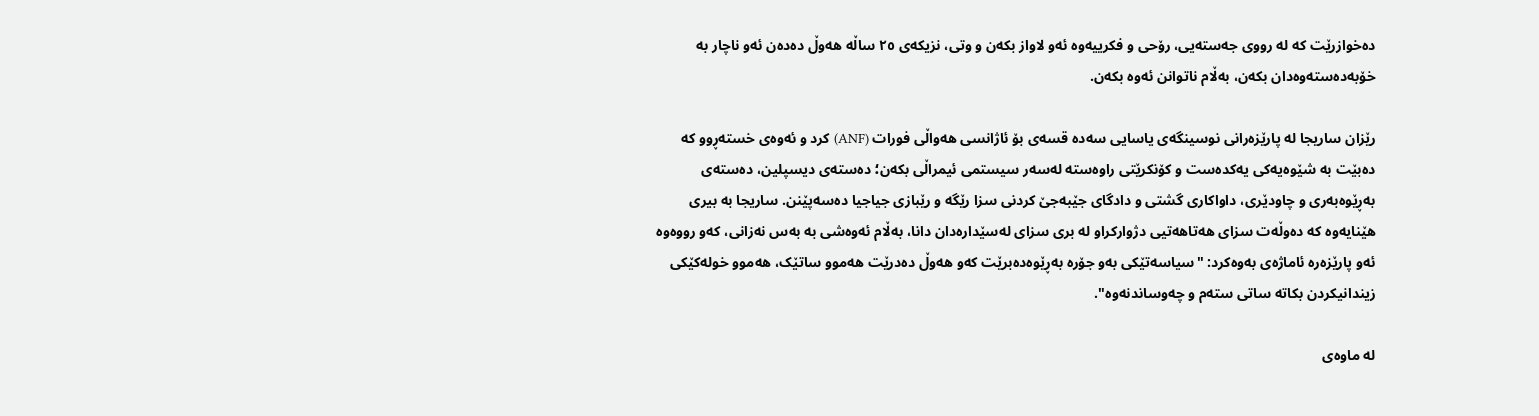دەخوازرێت کە لە رووی جەستەیی، رۆحی و فکرییەوە ئەو لاواز بکەن و وتی، نزیکەی ٢٥ ساڵە هەوڵ دەدەن ئەو ناچار بە خۆبەدەستەوەدان بکەن، بەڵام ناتوانن ئەوە بکەن.

رێزان ساریجا لە پارێزەرانی نوسینگەی یاسایی سەدە قسەی بۆ ئاژانسی هەواڵی فورات (ANF) کرد و ئەوەی خستەڕوو کە دەبێت بە شێوەیەکی یەکدەست و کۆنکرێتی راوەستە لەسەر سیستمی ئیمراڵی بکەن؛ دەستەی دیسپلین، دەستەی بەڕێوەبەری و چاودێری، داواکاری گشتی و دادگای جێبەجێ کردنی سزا رێگە و رێبازی جیاجیا دەسەپێنن. ساریجا بە بیری هێنایەوە کە دەوڵەت سزای هەتاهەتیی دژوارکراو لە بری سزای لەسێدارەدان دانا، بەڵام ئەوەشی بە بەس نەزانی، کەو رووەوە ئەو پارێزەرە ئاماژەی بەوەکرد: "سیاسەتێکی بەو جۆرە بەڕێوەدەبرێت کەو هەوڵ دەدرێت هەموو ساتێک، هەموو خولەکێکی زیندانیکردن بکاتە ساتی ستەم و چەوساندنەوە".

لە ماوەی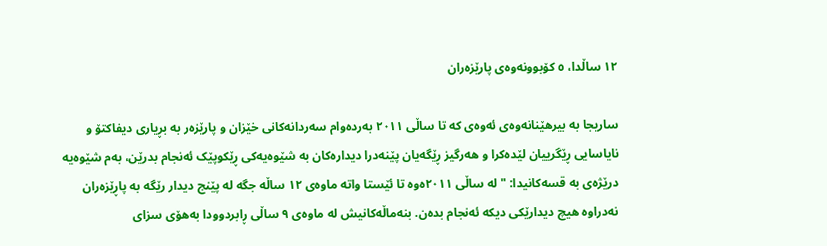١٢ ساڵدا، ٥ کۆبوونەوەی پارێزەران

ساریجا بە بیرهێنانەوەی ئەوەی کە تا ساڵی ٢٠١١ بەردەوام سەردانەکانی خێزان و پارێزەر بە بڕیاری دیفاکتۆ و نایاسایی ڕێگرییان لێدەکرا و هەرگیز ڕێگەیان پێنەدرا دیدارەکان بە شێوەیەکی ڕێکوپێک ئەنجام بدرێن، بەم شێوەیە درێژەی بە قسەکانیدا: "لە ساڵی ٢٠١١ەوە تا ئێستا واتە ماوەی ١٢ ساڵە جگە لە پێنج دیدار رێگە بە پاڕێزەران نەدراوە هیچ دیدارێکی دیکە ئەنجام بدەن. بنەماڵەکانیش لە ماوەی ٩ ساڵی ڕابردوودا بەهۆی سزای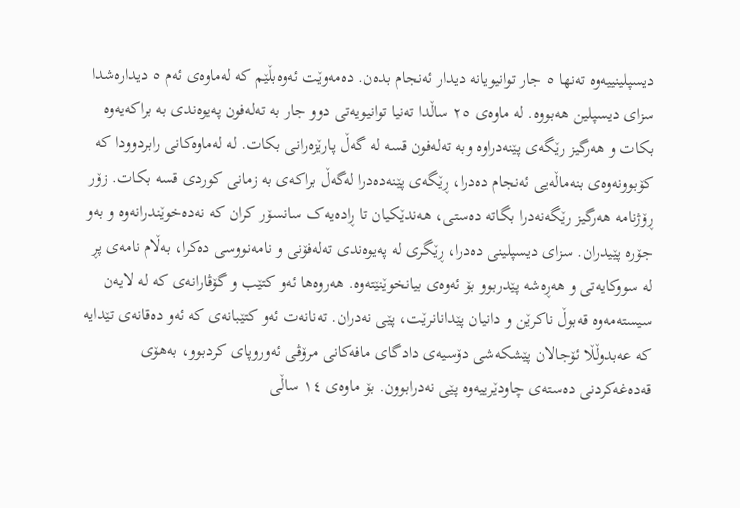دیسپلینییەوە تەنها ٥ جار توانیویانە دیدار ئەنجام بدەن. دەمەوێت ئەوەبڵێم کە لەماوەی ئەم ٥ دیدارەشدا سزای دیسپلین هەبووە. لە ماوەی ٢٥ ساڵدا تەنیا توانیویەتی دوو جار بە تەلەفون پەیوەندی بە براکەیەوە بکات و هەرگیز رێگەی پێنەدراوە وبە تەلەفون قسە لە گەڵ پارێزەرانی بکات. لە لەماوەکانی رابردوودا کە کۆبوونەوەی بنەماڵەیی ئەنجام دەدرا، ڕێگەی پێنەدەدرا لەگەڵ براکەی بە زمانی کوردی قسە بکات. زۆر ڕۆژنامە هەرگیز رێگەنەدرا بگاتە دەستی، هەندێکیان تا ڕادەیەک سانسۆر کران کە نەدەخوێندرانەوە و بەو جۆرە پێیدران. سزای دیسپلینی دەدرا، ڕێگری لە پەیوەندی تەلەفۆنی و نامەنووسی دەکرا، بەڵام نامەی پڕ لە سووکایەتی و هەڕەشە پێدربوو بۆ ئەوەی بیانخوێنێتەوە. هەروەها ئەو کتێب و گۆڤارانەی کە لە لایەن سیستەمەوە قەبوڵ ناکرێن و دانیان پێدانانرێت، پێی نەدران. تەنانەت ئەو کتێبانەی کە ئەو دەقانەی تێدایە کە عەبدوڵڵا ئۆجالان پێشکەشی دۆسیەی دادگای مافەکانی مرۆڤی ئەوروپای کردبوو، بەهۆی قەدەغەکردنی دەستەی چاودێرییەوە پێی نەدرابوون. بۆ ماوەی ١٤ ساڵی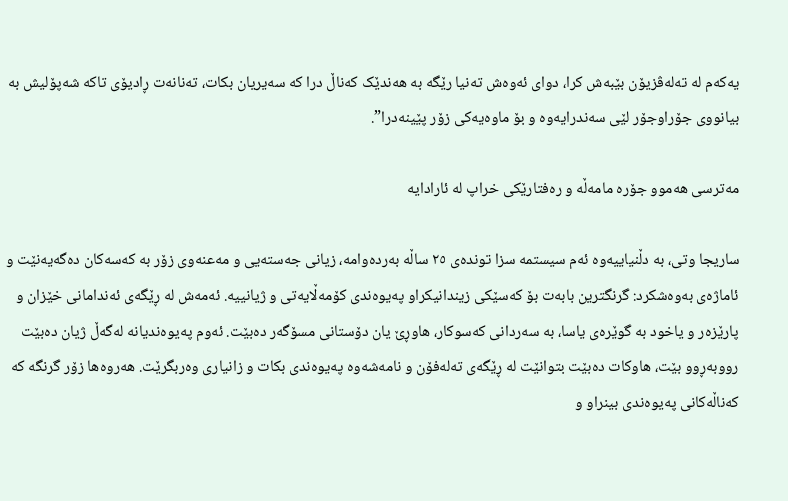یەکەم لە تەلەڤزیۆن بێبەش کرا، دوای ئەوەش تەنیا رێگە بە هەندێک کەناڵ درا کە سەیریان بکات، تەنانەت ڕادیۆی تاکە شەپۆلیش بە بیانووی جۆراوجۆر لێی سەندرایەوە و بۆ ماوەیەکی زۆر پێینەدرا”.

مەترسی هەموو جۆرە مامەڵە و رەفتارێکی خراپ لە ئارادایە

ساریجا وتی، بە دڵنیاییەوە ئەم سیستمە سزا توندەی ٢٥ ساڵە بەردەوامە، زیانی جەستەیی و مەعنەوی زۆر بە کەسەکان دەگەیەنێت و ئاماژەی بەوەشکرد: گرنگترین بابەت بۆ کەسێکی زیندانیکراو پەیوەندی کۆمەڵایەتی و ژیانییە. ئەمەش لە ڕێگەی ئەندامانی خێزان و پارێزەر و یاخود بە گوێرەی یاسا، بە سەردانی کەسوکار، هاوڕێ یان دۆستانی مسۆگەر دەبێت. ئەوم پەیوەندیانە لەگەڵ ژیان دەبێت رووبەڕوو بێت، هاوکات دەبێت بتوانێت لە ڕێگەی تەلەفۆن و نامەشەوە پەیوەندی بکات و زانیاری وەربگرێت. هەروەها زۆر گرنگە کە کەناڵەکانی پەیوەندی بینراو و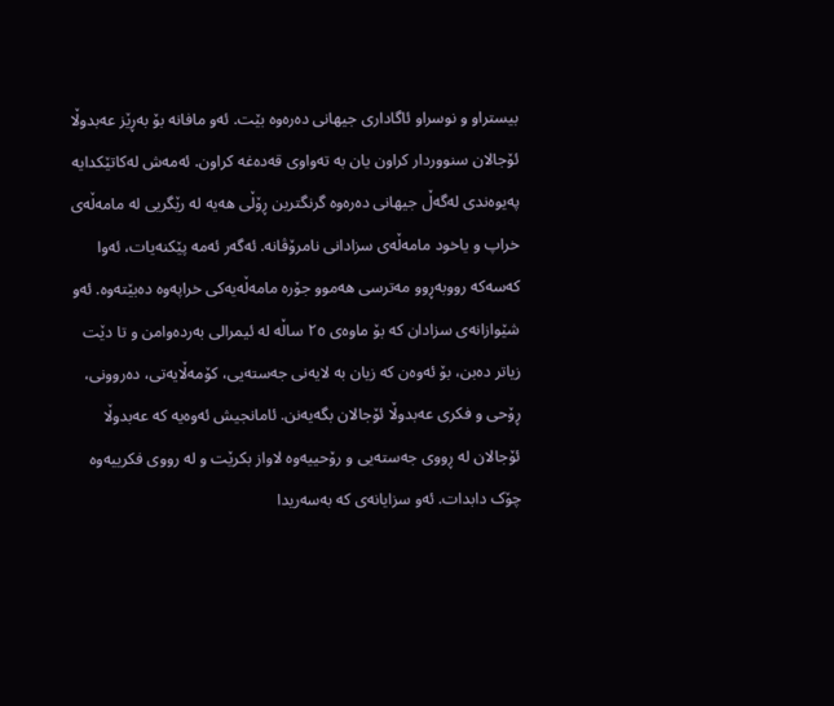بیستراو و نوسراو ئاگاداری جیهانی دەرەوە بێت. ئەو مافانە بۆ بەڕێز عەبدوڵا ئۆجالان سنووردار کراون یان بە تەواوی قەدەغە کراون. ئەمەش لەکاتێکدایە پەیوەندی لەگەڵ جیهانی دەرەوە گرنگترین ڕۆڵی هەیە لە رێگریی لە مامەڵەی خراپ و یاخود مامەڵەی سزادانی نامرۆڤانە. ئەگەر ئەمە پێکنەیات، ئەوا کەسەکە رووبەڕوو مەترسی هەموو جۆرە مامەڵەیەکی خراپەوە دەبێتەوە. ئەو شێوازانەی سزادان کە بۆ ماوەی ٢٥ ساڵە لە ئیمرالی بەردەوامن و تا دێت زیاتر دەبن، بۆ ئەوەن کە زیان بە لایەنی جەستەیی، کۆمەڵایەتی، دەروونی، ڕۆحی و فکری عەبدوڵا ئۆجالان بگەیەنن. ئامانجیش ئەوەیە کە عەبدوڵا ئۆجالان لە ڕووی جەستەیی و رۆحییەوە لاواز بکرێت و لە رووی فکرییەوە چۆک دابدات. ئەو سزایانەی کە بەسەریدا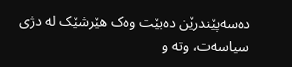دەسەپێندرێن دەبێت وەک هێرشێک لە دژی سیاسەت، وتە و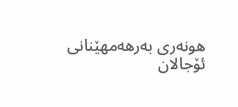هونەری بەرهەمهێنانی ئۆجالان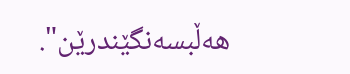هەڵبسەنگێندرێن".